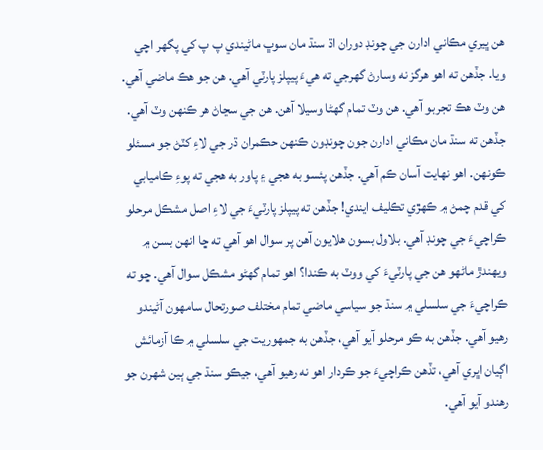هن ڀيري مڪاني ادارن جي چونڊ دوران اڌ سنڌ مان سوڀ ماڻيندي پ پ کي پگهر اچي ويا. جڏهن ته اهو هرگز نه وسارڻ گهرجي ته هيءَ پيپلز پارٽي آهي. هن جو هڪ ماضي آهي. هن وٽ هڪ تجربو آهي. هن وٽ تمام گهڻا وسيلا آهن. هن جي سڃاڻ هر ڪنهن وٽ آهي. جڏهن ته سنڌ مان مڪاني ادارن جون چونڊون ڪنهن حڪمران ڌر جي لاءِ کٽڻ جو مسئلو ڪونهن. اهو نهايت آسان ڪم آهي. جڏهن پئسو به هجي ۽ پاور به هجي ته پوءِ ڪاميابي کي قدم چمڻ ۾ ڪهڙي تڪليف ايندي! جڏهن ته پيپلز پارٽيءَ جي لاءِ اصل مشڪل مرحلو ڪراچيءَ جي چونڊ آهي. بلاول بسون هلايون آهن پر سوال اهو آهي ته ڇا انهن بسن ۾ ويهندڙ ماڻهو هن جي پارٽيءَ کي ووٽ به ڪندا؟ اهو تمام گهڻو مشڪل سوال آهي. ڇو ته ڪراچيءَ جي سلسلي ۾ سنڌ جو سياسي ماضي تمام مختلف صورتحال سامهون آڻيندو رهيو آهي. جڏهن به ڪو مرحلو آيو آهي، جڏهن به جمهوريت جي سلسلي ۾ ڪا آزمائش اڳيان اڀري آهي، تڏهن ڪراچيءَ جو ڪردار اهو نه رهيو آهي، جيڪو سنڌ جي ٻين شهرن جو رهندو آيو آهي.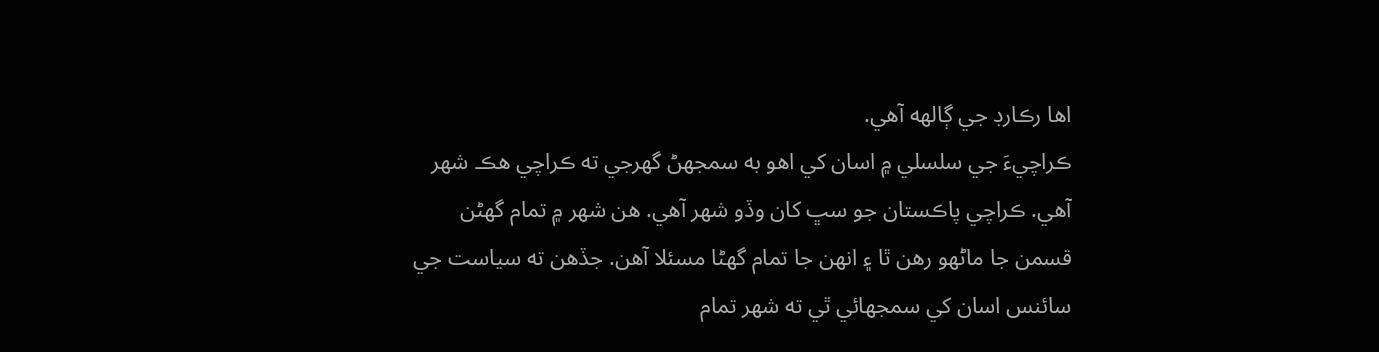اها رڪارڊ جي ڳالهه آهي.
ڪراچيءَ جي سلسلي ۾ اسان کي اهو به سمجهڻ گهرجي ته ڪراچي هڪ شهر آهي. ڪراچي پاڪستان جو سڀ کان وڏو شهر آهي. هن شهر ۾ تمام گهڻن قسمن جا ماڻهو رهن ٿا ۽ انهن جا تمام گهڻا مسئلا آهن. جڏهن ته سياست جي سائنس اسان کي سمجهائي ٿي ته شهر تمام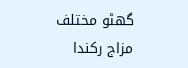گهڻو مختلف مزاج رکندا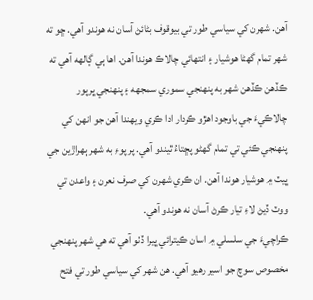آهن. شهرن کي سياسي طور تي بيوقوف بڻائڻ آسان نه هوندو آهي. ڇو ته شهر تمام گهڻا هوشيار ۽ انتهائي چالاڪ هوندا آهن. اها ٻي ڳالهه آهي ته ڪڏهن ڪڏهن شهر به پنهنجي سموري سمجهه ۽ پنهنجي ڀرپور چالاڪيءَ جي باوجود اهڙو ڪردار ادا ڪري ويهندا آهن جو انهن کي پنهنجي ڪئي تي تمام گهڻو پڇتاءُ ٿيندو آهي. پر پوءِ به شهر ٻهراڙين جي ڀيٽ ۾ هوشيار هوندا آهن. ان ڪري شهرن کي صرف نعرن ۽ واعدن تي ووٽ ڏيڻ لاءِ تيار ڪرڻ آسان نه هوندو آهي.
ڪراچيءَ جي سلسلي ۾ اسان ڪيترائي ڀيرا ڏٺو آهي ته هي شهر پنهنجي مخصوص سوچ جو اسير رهيو آهي. هن شهر کي سياسي طور تي فتح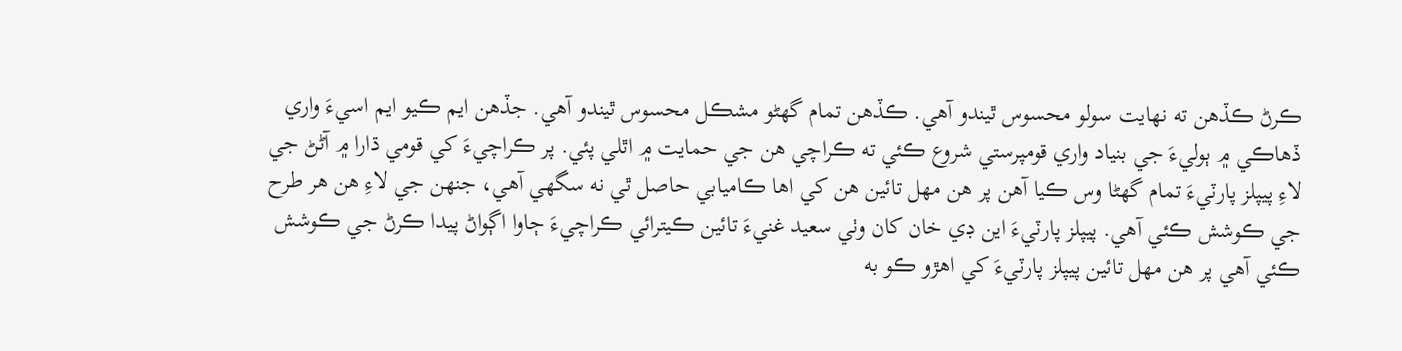ڪرڻ ڪڏهن ته نهايت سولو محسوس ٿيندو آهي. ڪڏهن تمام گهڻو مشڪل محسوس ٿيندو آهي. جڏهن ايم ڪيو ايم اسيءَ واري ڏهاڪي ۾ ٻوليءَ جي بنياد واري قومپرستي شروع ڪئي ته ڪراچي هن جي حمايت ۾ اٿلي پئي. پر ڪراچيءَ کي قومي ڌارا ۾ آڻڻ جي لاءِ پيپلز پارٽيءَ تمام گهڻا وس ڪيا آهن پر هن مهل تائين هن کي اها ڪاميابي حاصل ٿي نه سگهي آهي، جنهن جي لاءِ هن هر طرح جي ڪوشش ڪئي آهي. پيپلز پارٽيءَ اين ڊي خان کان وٺي سعيد غنيءَ تائين ڪيترائي ڪراچيءَ ڄاوا اڳواڻ پيدا ڪرڻ جي ڪوشش ڪئي آهي پر هن مهل تائين پيپلز پارٽيءَ کي اهڙو ڪو به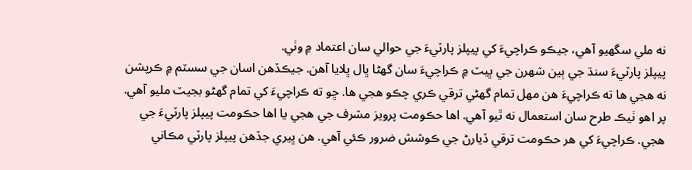نه ملي سگهيو آهي، جيڪو ڪراچيءَ کي پيپلز پارٽيءَ جي حوالي سان اعتماد ۾ وٺي.
پيپلز پارٽيءَ سنڌ جي ٻين شهرن جي ڀيٽ ۾ ڪراچيءَ سان گهڻا ڀال ڀلايا آهن. جيڪڏهن اسان جي سسٽم ۾ ڪرپشن نه هجي ها ته ڪراچيءَ هن مهل تمام گهڻي ترقي ڪري چڪو هجي ها. ڇو ته ڪراچيءَ کي تمام گهڻو بجيٽ مليو آهي. پر اهو ٺيڪ طرح سان استعمال نه ٿيو آهي. اها حڪومت پرويز مشرف جي هجي يا اها حڪومت پيپلز پارٽيءَ جي هجي. ڪراچيءَ کي هر حڪومت ترقي ڏيارڻ جي ڪوشش ضرور ڪئي آهي. هن ڀيري جڏهن پيپلز پارٽي مڪاني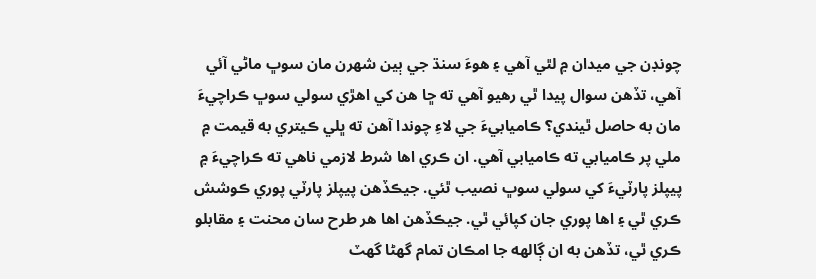چونڊن جي ميدان ۾ لٿي آهي ۽ هوءَ سنڌ جي ٻين شهرن مان سوڀ ماڻي آئي آهي، تڏهن سوال پيدا ٿي رهيو آهي ته ڇا هن کي اهڙي سولي سوڀ ڪراچيءَ مان به حاصل ٿيندي؟ ڪاميابيءَ جي لاءِ چوندا آهن ته ڀلي ڪيتري به قيمت ۾ ملي پر ڪاميابي ته ڪاميابي آهي. ان ڪري اها شرط لازمي ناهي ته ڪراچيءَ ۾ پيپلز پارٽيءَ کي سولي سوڀ نصيب ٿئي. جيڪڏهن پيپلز پارٽي پوري ڪوشش ڪري ٿي ۽ اها پوري جان کپائي ٿي. جيڪڏهن اها هر طرح سان محنت ۽ مقابلو ڪري ٿي، تڏهن به ان ڳالهه جا امڪان تمام گهڻا گهٽ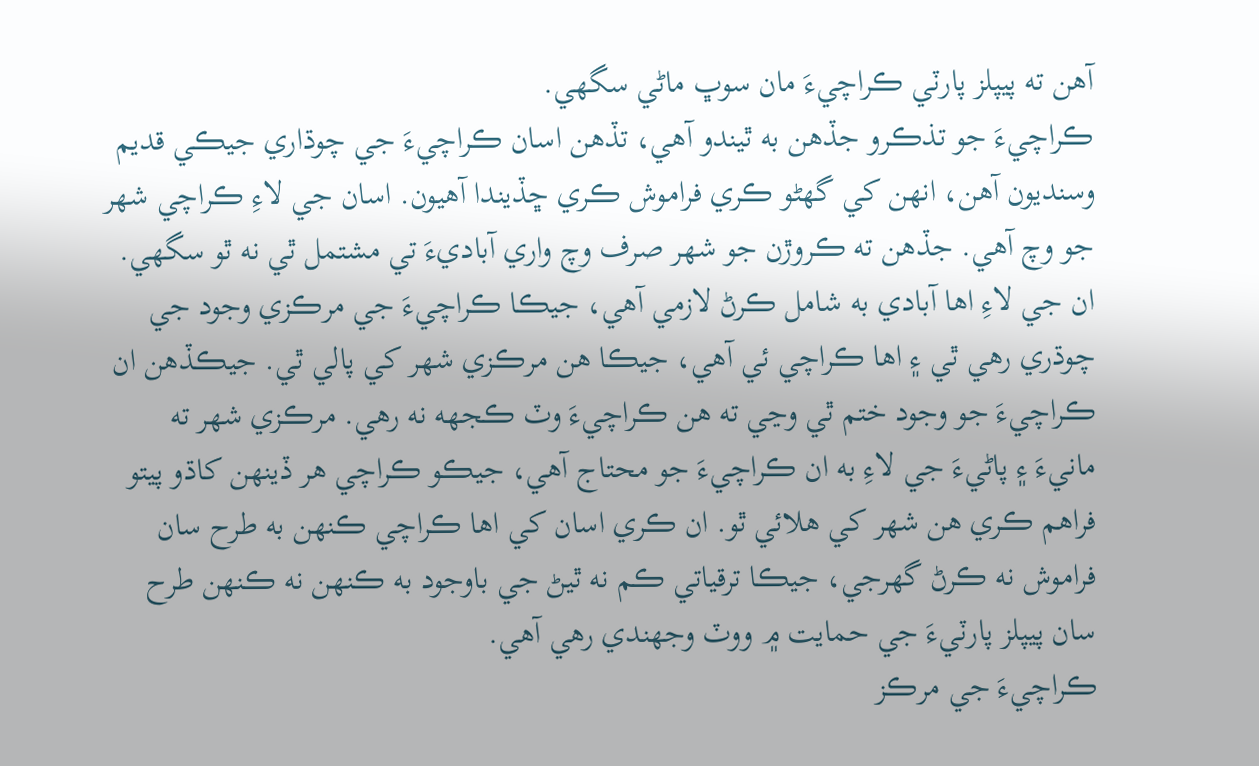آهن ته پيپلز پارٽي ڪراچيءَ مان سوڀ ماڻي سگهي.
ڪراچيءَ جو تذڪرو جڏهن به ٿيندو آهي، تڏهن اسان ڪراچيءَ جي چوڌاري جيڪي قديم وسنديون آهن، انهن کي گهڻو ڪري فراموش ڪري ڇڏيندا آهيون. اسان جي لاءِ ڪراچي شهر جو وچ آهي. جڏهن ته ڪروڙن جو شهر صرف وچ واري آباديءَ تي مشتمل ٿي نه ٿو سگهي. ان جي لاءِ اها آبادي به شامل ڪرڻ لازمي آهي، جيڪا ڪراچيءَ جي مرڪزي وجود جي چوڌري رهي ٿي ۽ اها ڪراچي ئي آهي، جيڪا هن مرڪزي شهر کي پالي ٿي. جيڪڏهن ان ڪراچيءَ جو وجود ختم ٿي وڃي ته هن ڪراچيءَ وٽ ڪجهه نه رهي. مرڪزي شهر ته مانيءَ ۽ پاڻيءَ جي لاءِ به ان ڪراچيءَ جو محتاج آهي، جيڪو ڪراچي هر ڏينهن کاڌو پيتو فراهم ڪري هن شهر کي هلائي ٿو. ان ڪري اسان کي اها ڪراچي ڪنهن به طرح سان فراموش نه ڪرڻ گهرجي، جيڪا ترقياتي ڪم نه ٿيڻ جي باوجود به ڪنهن نه ڪنهن طرح سان پيپلز پارٽيءَ جي حمايت ۾ ووٽ وجهندي رهي آهي.
ڪراچيءَ جي مرڪز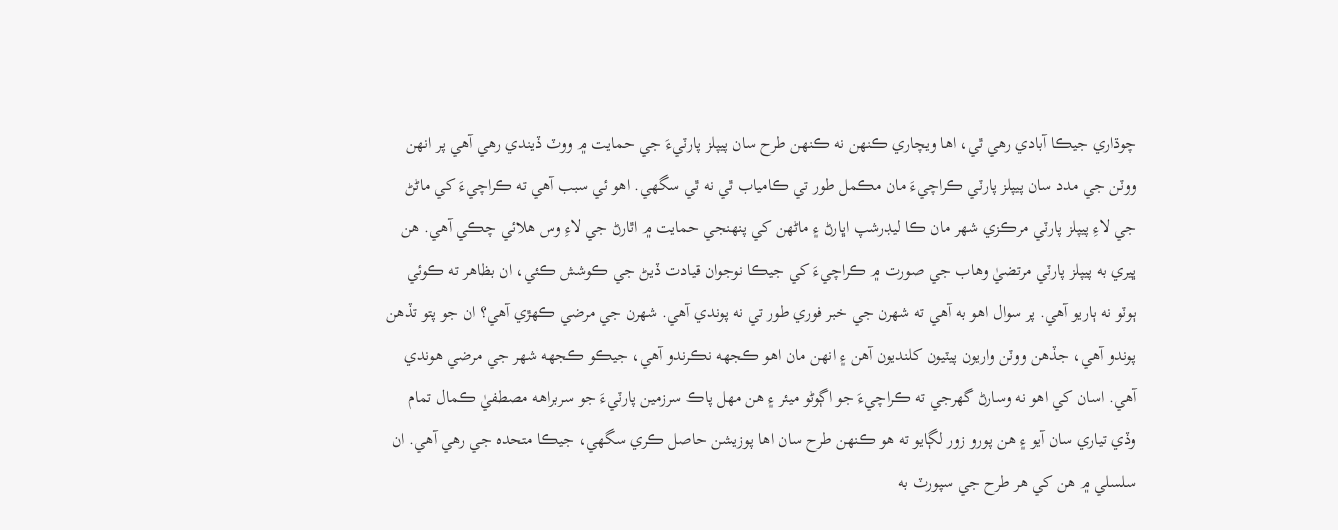چوڌاري جيڪا آبادي رهي ٿي، اها ويچاري ڪنهن نه ڪنهن طرح سان پيپلز پارٽيءَ جي حمايت ۾ ووٽ ڏيندي رهي آهي پر انهن ووٽن جي مدد سان پيپلز پارٽي ڪراچيءَ مان مڪمل طور تي ڪامياب ٿي نه ٿي سگهي. اهو ئي سبب آهي ته ڪراچيءَ کي ماڻڻ جي لاءِ پيپلز پارٽي مرڪزي شهر مان ڪا ليڊرشپ اڀارڻ ۽ ماڻهن کي پنهنجي حمايت ۾ اٿارڻ جي لاءِ وس هلائي چڪي آهي. هن ڀيري به پيپلز پارٽي مرتضيٰ وهاب جي صورت ۾ ڪراچيءَ کي جيڪا نوجوان قيادت ڏيڻ جي ڪوشش ڪئي، ان بظاهر ته ڪوئي ٻوٽو نه ٻاريو آهي. پر سوال اهو به آهي ته شهرن جي خبر فوري طور تي نه پوندي آهي. شهرن جي مرضي ڪهڙي آهي؟ ان جو پتو تڏهن پوندو آهي، جڏهن ووٽن واريون پيٽيون کلنديون آهن ۽ انهن مان اهو ڪجهه نڪرندو آهي، جيڪو ڪجهه شهر جي مرضي هوندي آهي. اسان کي اهو نه وسارڻ گهرجي ته ڪراچيءَ جو اڳوڻو ميئر ۽ هن مهل پاڪ سرزمين پارٽيءَ جو سربراهه مصطفيٰ ڪمال تمام وڏي تياري سان آيو ۽ هن پورو زور لڳايو ته هو ڪنهن طرح سان اها پوزيشن حاصل ڪري سگهي، جيڪا متحده جي رهي آهي. ان سلسلي ۾ هن کي هر طرح جي سپورٽ به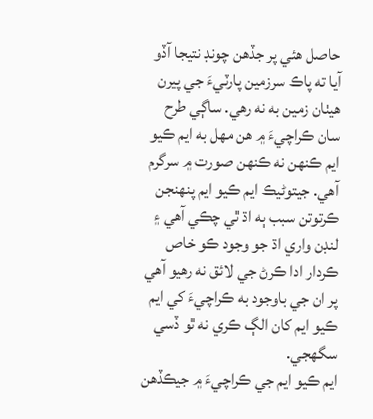حاصل هئي پر جڏهن چونڊ نتيجا آڏو آيا ته پاڪ سرزمين پارٽيءَ جي پيرن هيٺان زمين به نه رهي. ساڳي طرح سان ڪراچيءَ ۾ هن مهل به ايم ڪيو ايم ڪنهن نه ڪنهن صورت ۾ سرگرم آهي. جيتوڻيڪ ايم ڪيو ايم پنهنجن ڪرتوتن سبب ٻه اڌ ٿي چڪي آهي ۽ لنڊن واري اڌ جو وجود ڪو خاص ڪردار ادا ڪرڻ جي لائق نه رهيو آهي پر ان جي باوجود به ڪراچيءَ کي ايم ڪيو ايم کان الڳ ڪري نه ٿو ڏسي سگهجي.
ايم ڪيو ايم جي ڪراچيءَ ۾ جيڪڏهن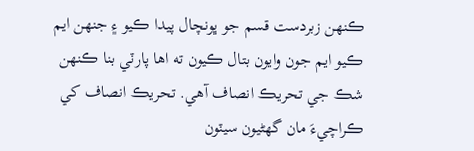ڪنهن زبردست قسم جو ڀونچال پيدا ڪيو ۽ جنهن ايم ڪيو ايم جون وايون بتال ڪيون ته اها پارٽي بنا ڪنهن شڪ جي تحريڪ انصاف آهي. تحريڪ انصاف کي ڪراچيءَ مان گهڻيون سيٽون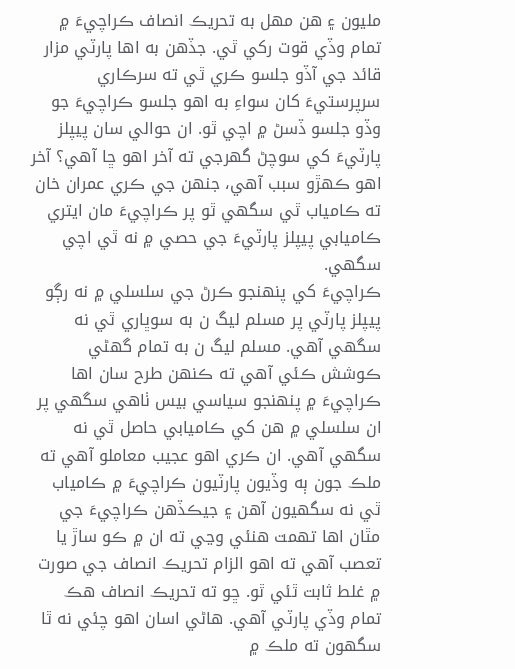مليون ۽ هن مهل به تحريڪ انصاف ڪراچيءَ ۾ تمام وڏي قوت رکي ٿي. جڏهن به اها پارٽي مزار قائد جي آڏو جلسو ڪري ٿي ته سرڪاري سرپرستيءَ کان سواءِ به اهو جلسو ڪراچيءَ جو وڏو جلسو ڏسڻ ۾ اچي ٿو. ان حوالي سان پيپلز پارٽيءَ کي سوچڻ گهرجي ته آخر اهو ڇا آهي؟ آخر اهو ڪهڙو سبب آهي، جنهن جي ڪري عمران خان ته ڪامياب ٿي سگهي ٿو پر ڪراچيءَ مان ايتري ڪاميابي پيپلز پارٽيءَ جي حصي ۾ نه ٿي اچي سگهي.
ڪراچيءَ کي پنهنجو ڪرڻ جي سلسلي ۾ نه رڳو پيپلز پارٽي پر مسلم ليگ ن به سوڀاري ٿي نه سگهي آهي. مسلم ليگ ن به تمام گهڻي ڪوشش ڪئي آهي ته ڪنهن طرح سان اها ڪراچيءَ ۾ پنهنجو سياسي بيس ٺاهي سگهي پر ان سلسلي ۾ هن کي ڪاميابي حاصل ٿي نه سگهي آهي. ان ڪري اهو عجيب معاملو آهي ته ملڪ جون ٻه وڏيون پارٽيون ڪراچيءَ ۾ ڪامياب ٿي نه سگهيون آهن ۽ جيڪڏهن ڪراچيءَ جي مٿان اها تهمت هنئي وڃي ته ان ۾ ڪو ساڙ يا تعصب آهي ته اهو الزام تحريڪ انصاف جي صورت ۾ غلط ثابت ٿئي ٿو. ڇو ته تحريڪ انصاف هڪ تمام وڏي پارٽي آهي. هاڻي اسان اهو چئي نه ٿا سگهون ته ملڪ ۾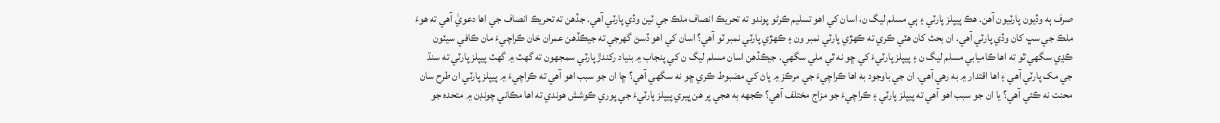صرف ٻه وڏيون پارٽيون آهن. هڪ پيپلز پارٽي ۽ ٻي مسلم ليگ ن، اسان کي اهو تسليم ڪرڻو پوندو ته تحريڪ انصاف ملڪ جي ٽين وڏي پارٽي آهي. جڏهن ته تحريڪ انصاف جي اها دعويٰ آهي ته هوءَ ملڪ جي سڀ کان وڏي پارٽي آهي. ان بحث کان هٽي ڪري ته ڪهڙي پارٽي نمبر ون ۽ ڪهڙي پارٽي نمبر ٽو آهي؟ اسان کي اهو ڏسڻ گهرجي ته جيڪڏهن عمران خان ڪراچيءَ مان ڪافي سيٽون ڪڍي سگهي ٿو ته اها ڪاميابي مسلم ليگ ن ۽ پيپلز پارٽيءَ کي ڇو نه ٿي ملي سگهي. جيڪڏهن اسان مسلم ليگ ن کي پنجاب ۾ بنياد رکندڙ پارٽي سمجهون ته گهٽ ۾ گهٽ پيپلز پارٽي ته سنڌ جي مک پارٽي آهي ۽ اها اقتدار ۾ به رهي آهي. ان جي باوجود به اها ڪراچيءَ جي مرڪز ۾ پاڻ کي مضبوط ڪري ڇو نه سگهي آهي؟ ڇا ان جو سبب اهو آهي ته ڪراچيءَ ۾ پيپلز پارٽي ان طرح سان محنت نه ڪئي آهي؟ يا ان جو سبب اهو آهي ته پيپلز پارٽي ۽ ڪراچيءَ جو مزاج مختلف آهي؟ ڪجهه به هجي پر هن ڀيري پيپلز پارٽيءَ جي پوري ڪوشش هوندي ته اها مڪاني چونڊن ۾ متحده جو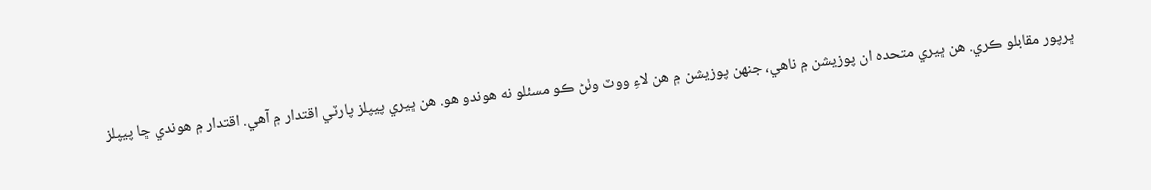ڀرپور مقابلو ڪري. هن ڀيري متحده ان پوزيشن ۾ ناهي، جنهن پوزيشن ۾ هن لاءِ ووٽ وٺڻ ڪو مسئلو نه هوندو هو. هن ڀيري پيپلز پارٽي اقتدار ۾ آهي. اقتدار ۾ هوندي ڇا پيپلز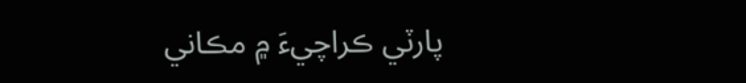پارٽي ڪراچيءَ ۾ مڪاني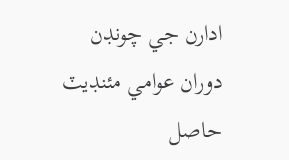ادارن جي چونڊن دوران عوامي مئنڊيٽ حاصل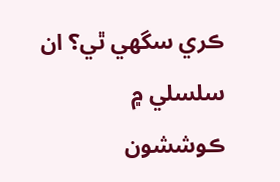ڪري سگهي ٿي؟ ان سلسلي ۾ ڪوششون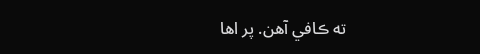ته ڪافي آهن. پر اها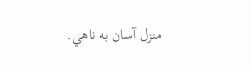منزل آسان به ناهي.